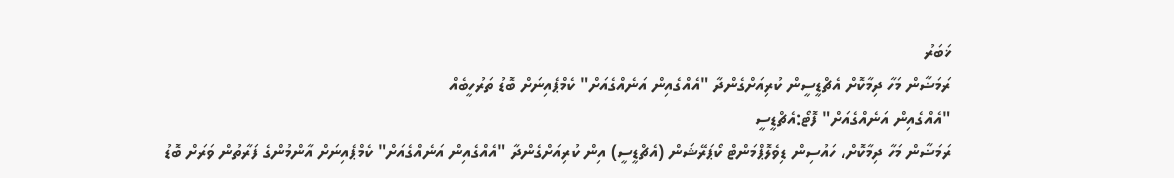ޚަބަރު
ރަމަޟާން މަހާ ދިމާކޮށް އެޗްޑީސީން ކުރިއަށްގެންދާ "އެއްގެއިން އަނެއްގެއަށް" ކެމްޕެއިނަށް ބޮޑު ތަރުހީބެއް
"އެއްގެއިން އަނެއްގެއަށް" ފޮޓޯ:އެޗްޑީސީ
ރަމަޟާން މަހާ ދިމާކޮށް، ހައުސިން ޑިވެލޮޕްމަންޓް ކޯޕަރޭޝަން (އެޗްޑީސީ) އިން ކުރިއަށްގެންދާ "އެއްގެއިން އަނެއްގެއަށް" ކެމްޕެއިނަށް އާންމުންގެ ފަރާތުން ވަރަށް ބޮޑު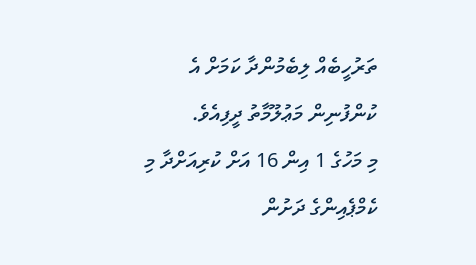ތަރުހީބެއް ލިބެމުންދާ ކަމަށް އެ ކުންފުނިން މަޢުލޫމާތު ދީފިއެވެ.
މި މަހުގެ 1 އިން 16 އަށް ކުރިއަށްދާ މި ކެމްޕެއިންގެ ދަށުން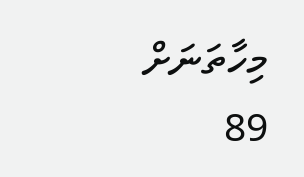މިހާތަނަށް 89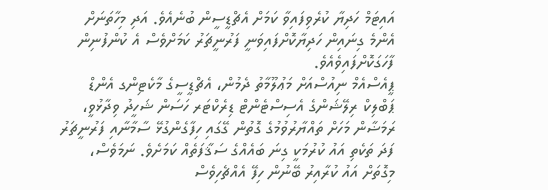އައިޓަމް ހަދިޔާ ކުރެވިފައިވާ ކަމަށް އެޗްޑީސީން ބުނެއެވެ. އަދި މިހާތަނަށް އެންމެ ގިނައިން ހަދިޔާކޮށްފައިވަނީ ފަރުނީޗަރު ކަމަށްވެސް އެ ކުންފުނިން ފާހަގަކޮށްފައިވެއެވެ.
ޕީއެސްއެމް ނިއުސްއަށް މަޢުލޫމާތު ދެމުން، އެޗްޑީސީގެ މާކެޓިންގ އެންޑް ޕަބްލިކް ރިލޭޝަންގެ އެސިސްޓެންޓް ޑިރެކްޓަރ ހަސަން ޝަހީދު ވިދާޅުވީ، ރަމަޟާން މަހަށް ތައްޔާރުވުމުގެ ގޮތުން ގޭގައި ހިފާގެންގުޅޭ ސާމާނާއި ފަރުނީޗަރު ފަދަ ތަކެތި އައު ކުރުމަކީ ގިނަ ބައެއްގެ ސަޤާފަތެއް ކަމަށެވެ. ނަމަވެސް، މިގޮތަށް އައު ކުރާއިރު ބޭނުން ހިފޭ އެއްޗެހިވެސް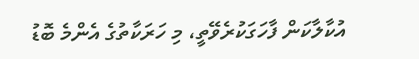އުކާލާކަން ފާހަގަކުރެވޭތީ، މި ހަރަކާތުގެ އެންމެ ބޮޑު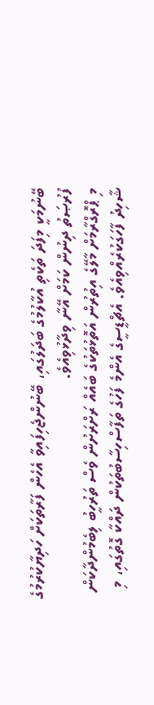ބޭނުމަކީ މިފަދަ ތަކެތި އުކާލުމުގެ ބަދަލުގައި، ބޭނުންޖެހިފައިވާ އެހެން ފަރާތަކަށް ހަދިޔާކުރުމުގެ ފުރުޞަތު ދިނުން ކަމަށް އޭނާ ވިދާޅުވިއެވެ.
މި ޕްރޮގްރާމަށް މާލޭގެ އިތުރުން އަތޮޅުތަކުގެ ބައެއް ރަށްރަށުން ވެސް ތަރުހީބު ލިބެމުންދާކަން ޝާހިދު ފާހަގަކުރެއްވިއެވެ. އެޗްޑީސީގެ އެންމެ ފަހުގެ ތަފާސްހިސާބުތަކުން ދައްކާ ގޮތުގައި، މި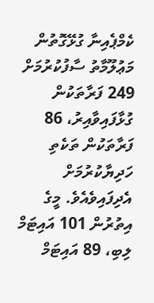ކެމްޕެއިނާ ގުޅޭގޮތުން މަޢުލޫމާތު ސާފުކުރުމަށް 249 ފަރާތަކުން ގުޅާފައިވާއިރު، 86 ފަރާތަކުން ތަކެތި ހަދިޔާކުރުމަށް އެދިފައިވެއެވެ. މީގެ އިތުރުން 101 އައިޓަމް ލިބި، 89 އައިޓަމް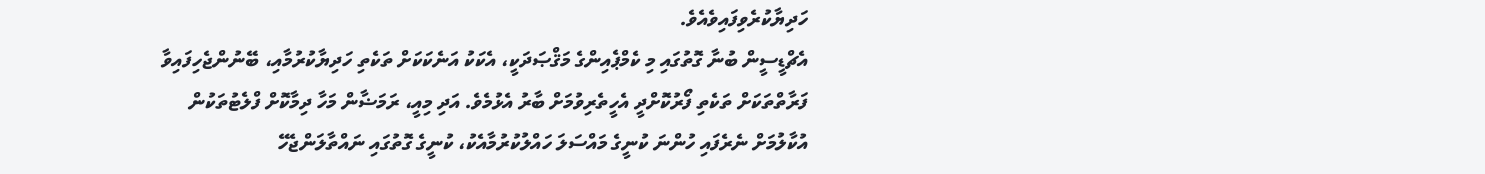ހަދިޔާކުރެވިފައިވެއެވެ.
އެޗްޑީސީން ބުނާ ގޮތުގައި މި ކެމްޕެއިންގެ މަޤްޞަދަކީ، އެކަކު އަނެކަކަށް ތަކެތި ހަދިޔާކުރުމާއި، ބޭނުންޖެހިފައިވާ ފަރާތްތަކަށް ތަކެތި ފޯރުކޮށްދީ އެހީތެރިވުމަށް ބާރު އެޅުމެވެ. އަދި މިއީ، ރަމަޟާން މަހާ ދިމާކޮށް ފްލެޓުތަކުން އުކާލުމަށް ނެރެފައި ހުންނަ ކުނީގެ މައްސަލަ ހައްލުކުރުމާއެކު، ކުނީގެ ގޮތުގައި ނައްތާލަންޖެހޭ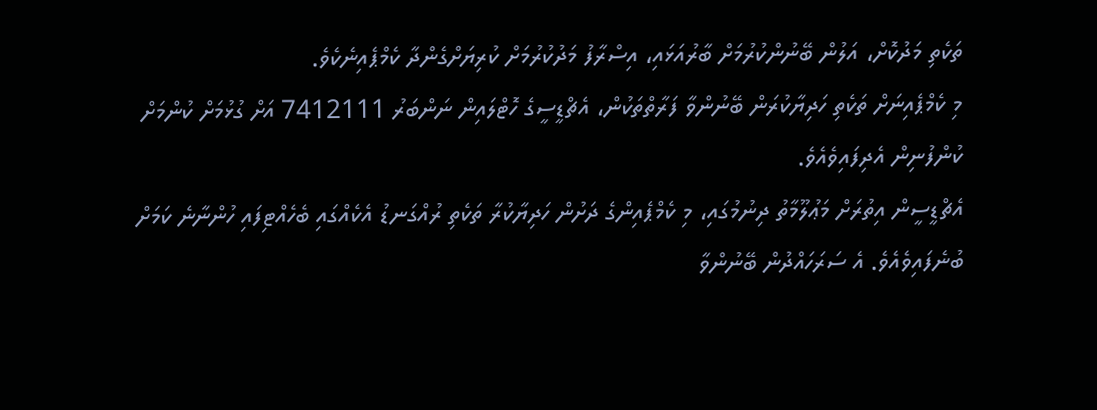ތަކެތި މަދުކޮށް، އަލުން ބޭނުންކުރުމަށް ބާރުއަޅައި، އިސްރާފު މަދުކުރުމަށް ކުރިޔަށްގެންދާ ކެމްޕެއިނެކެވެ.
މި ކެމްޕެއިނަށް ތަކެތި ހަދިޔާކުރަން ބޭނުންވާ ފަރާތްތަކުން، އެޗްޑީސީގެ ހޮޓްލައިން ނަންބަރު 7412111 އަށް ގުޅުމަށް ކުންމަށް ކުންފުނިން އެދިފައިވެއެވެ.
އެޗްޑީސީން އިތުރަށް މަޢުލޫމާތު ދިނުމުގައި، މި ކެމްޕެއިންގެ ދަށުން ހަދިޔާކުރާ ތަކެތި ރުއްގަނޑު އެކެއްގައި ބެހެއްޓިފައި ހުންނާނެ ކަމަށް ބުނެފައިވެއެވެ. އެ ސަރަހައްދުން ބޭނުންވާ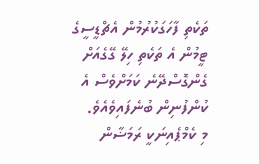ތަކެތި ފާހަގަކުރުމުން އެޗްޑީސީގެ ޓީމުން އެ ތަކެތި ހިލޭ ގޭގެއަށް ގެންގޮސްދޭނެ ކަމަށްވެސް އެ ކުންފުނިން ބުނެފައިވެއެވެ.
މި ކެމްޕެއިނަކީ ރަމަޟާން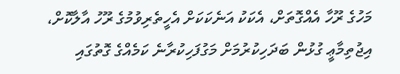މަހުގެ ރޫހާ އެއްގޮތަށް، އެކަކު އަނެކަކަށް އެހީތެރިވުމުގެ ރޫހު އާލާކޮށް، އިޖުތިމާޢީ ގުޅުން ބަދަހިކުރުމަށް މަގުފަހިކުރާނެ ކަމެއްގެ ގޮތުގައި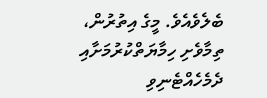ބެލެވެއެވެ. މީގެ އިތުރުން، ތިމާވެށި ހިމާޔަތްކުރުމަށާއި ދެމެހެއްޓެނިވި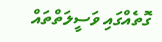ގޮތެއްގައި ވަސީލަތްތައް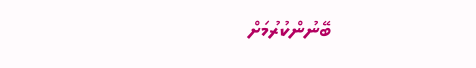ބޭނުންކުރުމަށް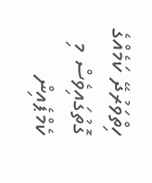ހިތްވަރުދޭ ކަމެއްގެ ގޮތުގައިވެސް މި ކެމްޕެއިން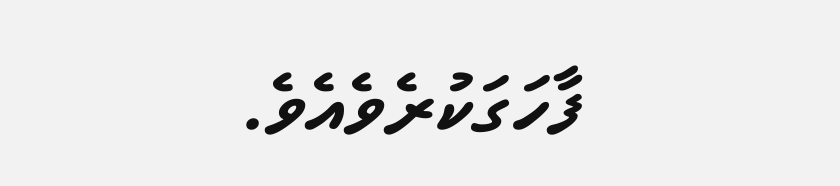ފާހަގަކުރެވެއެވެ.